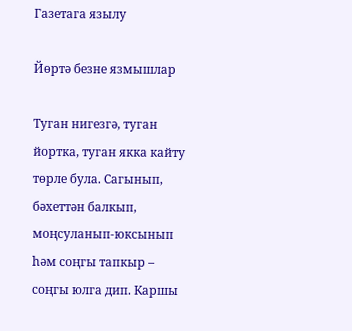Газетага язылу

Йөртә безне язмышлар

Туган нигезгә, туган йортка, туган якка кайту төрле була. Сагынып, бәхеттән балкып, моңсуланып-юксынып һәм соңгы тапкыр – соңгы юлга дип. Каршы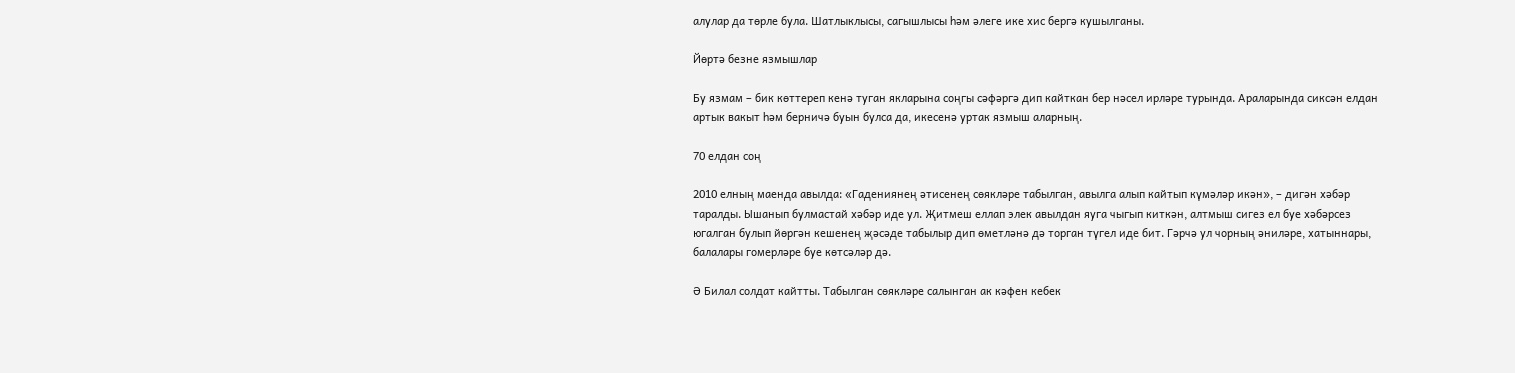алулар да төрле була. Шатлыклысы, сагышлысы һәм әлеге ике хис бергә кушылганы.

Йөртә безне язмышлар

Бу язмам – бик көттереп кенә туган якларына соңгы сәфәргә дип кайткан бер нәсел ирләре турында. Араларында сиксән елдан артык вакыт һәм берничә буын булса да, икесенә уртак язмыш аларның.

70 елдан соң

2010 елның маенда авылда: «Гадениянең әтисенең сөякләре табылган, авылга алып кайтып күмәләр икән», – дигән хәбәр таралды. Ышанып булмастай хәбәр иде ул. Җитмеш еллап элек авылдан яуга чыгып киткән, алтмыш сигез ел буе хәбәрсез югалган булып йөргән кешенең җәсәде табылыр дип өметләнә дә торган түгел иде бит. Гәрчә ул чорның әниләре, хатыннары, балалары гомерләре буе көтсәләр дә.

Ә Билал солдат кайтты. Табылган сөякләре салынган ак кәфен кебек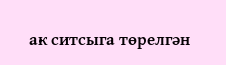ак ситсыга төрелгән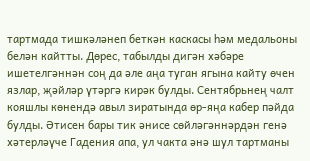тартмада тишкәләнеп беткән каскасы һәм медальоны белән кайтты. Дөрес, табылды дигән хәбәре ишетелгәннән соң да әле аңа туган ягына кайту өчен язлар, җәйләр үтәргә кирәк булды. Сентябрьнең чалт кояшлы көнендә авыл зиратында өр-яңа кабер пәйда булды. Әтисен бары тик әнисе сөйләгәннәрдән генә хәтерләүче Гадения апа, ул чакта әнә шул тартманы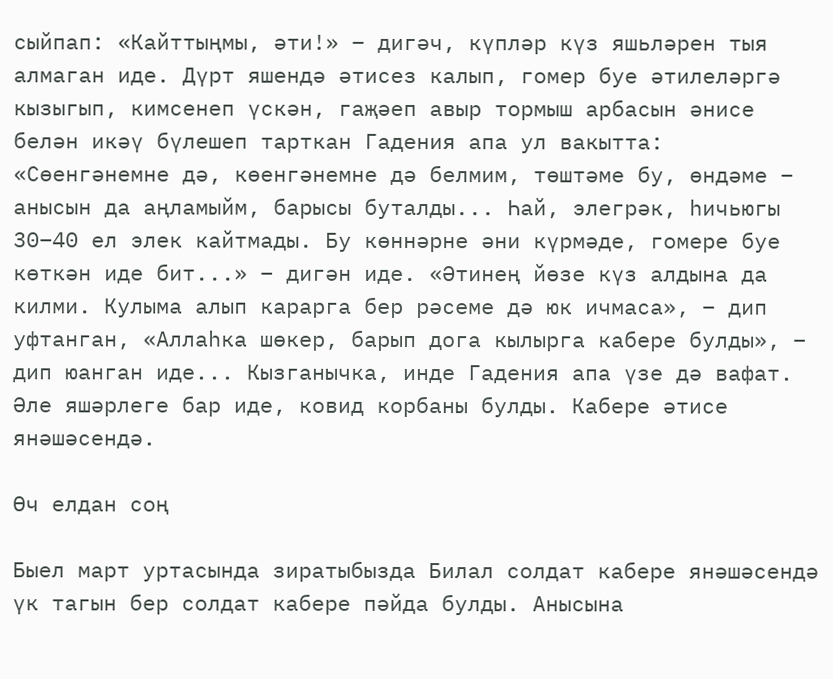сыйпап: «Кайттыңмы, әти!» – дигәч, күпләр күз яшьләрен тыя алмаган иде. Дүрт яшендә әтисез калып, гомер буе әтилеләргә кызыгып, кимсенеп үскән, гаҗәеп авыр тормыш арбасын әнисе белән икәү бүлешеп тарткан Гадения апа ул вакытта: «Сөенгәнемне дә, көенгәнемне дә белмим, төштәме бу, өндәме – анысын да аңламыйм, барысы буталды... Һай, элегрәк, һичьюгы 30–40 ел элек кайтмады. Бу көннәрне әни күрмәде, гомере буе көткән иде бит...» – дигән иде. «Әтинең йөзе күз алдына да килми. Кулыма алып карарга бер рәсеме дә юк ичмаса», – дип уфтанган, «Аллаһка шөкер, барып дога кылырга кабере булды», – дип юанган иде... Кызганычка, инде Гадения апа үзе дә вафат. Әле яшәрлеге бар иде, ковид корбаны булды. Кабере әтисе янәшәсендә.

Өч елдан соң

Быел март уртасында зиратыбызда Билал солдат кабере янәшәсендә үк тагын бер солдат кабере пәйда булды. Анысына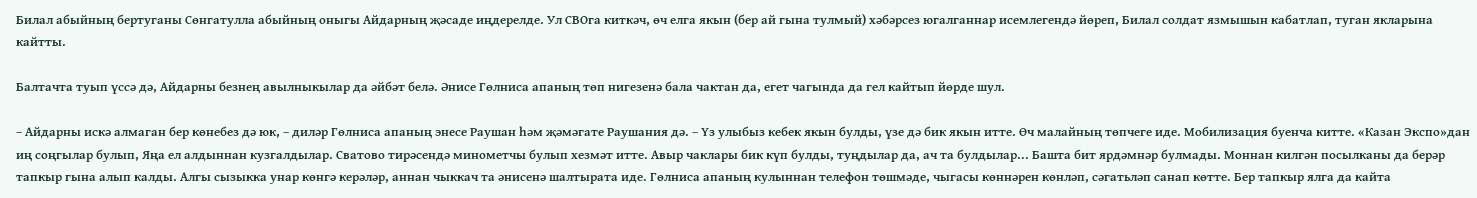Билал абыйның бертуганы Сөнгатулла абыйның оныгы Айдарның җәсаде иңдерелде. Ул СВОга киткәч, өч елга якын (бер ай гына тулмый) хәбәрсез югалганнар исемлегендә йөреп, Билал солдат язмышын кабатлап, туган якларына кайтты.

Балтачта туып үссә дә, Айдарны безнең авылныкылар да әйбәт белә. Әнисе Гөлниса апаның төп нигезенә бала чактан да, егет чагында да гел кайтып йөрде шул.

– Айдарны искә алмаган бер көнебез дә юк, – диләр Гөлниса апаның энесе Раушан һәм җәмәгате Раушания дә. – Үз улыбыз кебек якын булды, үзе дә бик якын итте. Өч малайның төпчеге иде. Мобилизация буенча китте. «Казан Экспо»дан иң соңгылар булып, Яңа ел алдыннан кузгалдылар. Сватово тирәсендә минометчы булып хезмәт итте. Авыр чаклары бик күп булды, туңдылар да, ач та булдылар... Башта бит ярдәмнәр булмады. Моннан килгән посылканы да берәр тапкыр гына алып калды. Алгы сызыкка унар көнгә керәләр, аннан чыккач та әнисенә шалтырата иде. Гөлниса апаның кулыннан телефон төшмәде, чыгасы көннәрен көнләп, сәгатьләп санап көтте. Бер тапкыр ялга да кайта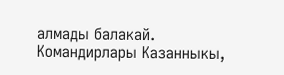алмады балакай. Командирлары Казанныкы,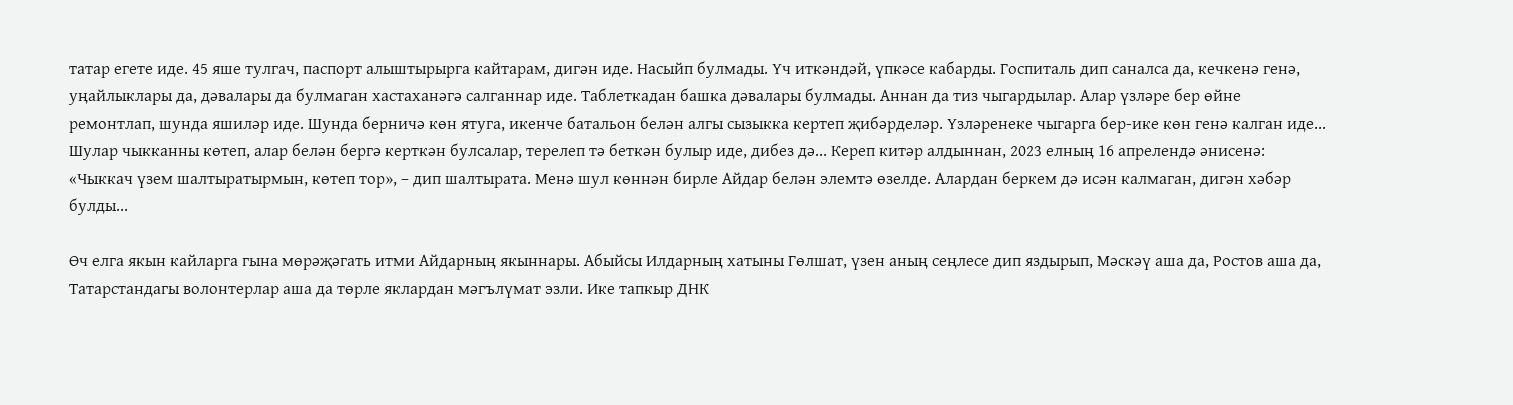татар егете иде. 45 яше тулгач, паспорт алыштырырга кайтарам, дигән иде. Насыйп булмады. Үч иткәндәй, үпкәсе кабарды. Госпиталь дип саналса да, кечкенә генә, уңайлыклары да, дәвалары да булмаган хастаханәгә салганнар иде. Таблеткадан башка дәвалары булмады. Аннан да тиз чыгардылар. Алар үзләре бер өйне ремонтлап, шунда яшиләр иде. Шунда берничә көн ятуга, икенче батальон белән алгы сызыкка кертеп җибәрделәр. Үзләренеке чыгарга бер-ике көн генә калган иде... Шулар чыкканны көтеп, алар белән бергә керткән булсалар, терелеп тә беткән булыр иде, дибез дә... Кереп китәр алдыннан, 2023 елның 16 апрелендә әнисенә: «Чыккач үзем шалтыратырмын, көтеп тор», – дип шалтырата. Менә шул көннән бирле Айдар белән элемтә өзелде. Алардан беркем дә исән калмаган, дигән хәбәр булды...

Өч елга якын кайларга гына мөрәҗәгать итми Айдарның якыннары. Абыйсы Илдарның хатыны Гөлшат, үзен аның сеңлесе дип яздырып, Мәскәү аша да, Ростов аша да, Татарстандагы волонтерлар аша да төрле яклардан мәгълүмат эзли. Ике тапкыр ДНК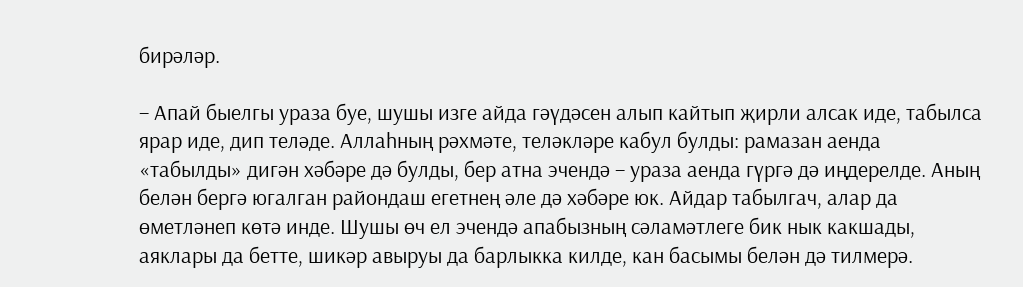бирәләр.

– Апай быелгы ураза буе, шушы изге айда гәүдәсен алып кайтып җирли алсак иде, табылса ярар иде, дип теләде. Аллаһның рәхмәте, теләкләре кабул булды: рамазан аенда «табылды» дигән хәбәре дә булды, бер атна эчендә – ураза аенда гүргә дә иңдерелде. Аның белән бергә югалган райондаш егетнең әле дә хәбәре юк. Айдар табылгач, алар да өметләнеп көтә инде. Шушы өч ел эчендә апабызның сәламәтлеге бик нык какшады, аяклары да бетте, шикәр авыруы да барлыкка килде, кан басымы белән дә тилмерә.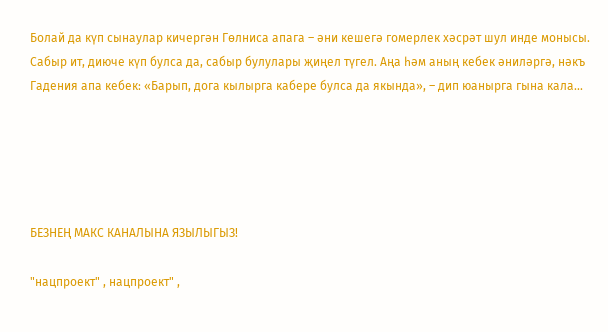Болай да күп сынаулар кичергән Гөлниса апага – әни кешегә гомерлек хәсрәт шул инде монысы. Сабыр ит, диюче күп булса да, сабыр булулары җиңел түгел. Аңа һәм аның кебек әниләргә, нәкъ Гадения апа кебек: «Барып, дога кылырга кабере булса да якында», – дип юанырга гына кала...





БЕЗНЕҢ МАКС КАНАЛЫНА ЯЗЫЛЫГЫЗ!

"нацпроект" , нацпроект" ,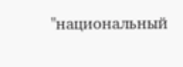"национальный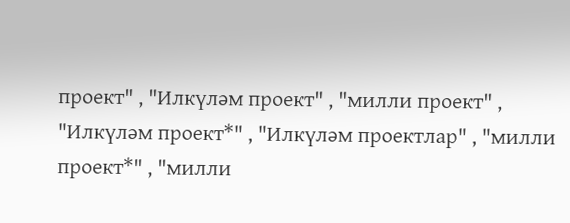проект" , "Илкүләм проект" , "милли проект" , "Илкүләм проект*" , "Илкүләм проектлар" , "милли проект*" , "милли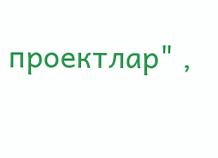проектлар" ,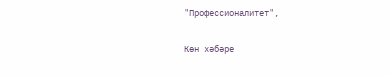"Профессионалитет",

Көн хәбәре